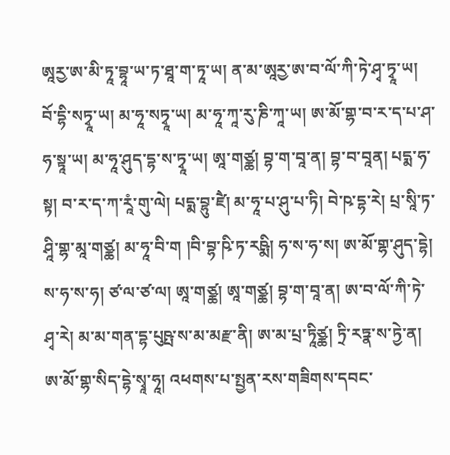ཨཱརྱ་ཨ་མི་ཏཱ་བྷཱ་ཡ་ཏ་ཐཱ་ག་ཏཱ་ཡ། ན་མ་ཨཱརྱ་ཨ་བ་ལོ་ཀི་ཏེ་ཤྭ་ཏྭཱ་ཡ། བོ་དྷི་སཏྭཱ་ཡ། མ་ཧཱ་སཏྭཱ་ཡ། མ་ཧཱ་ཀཱ་རུ་ཎི་ཀཱ་ཡ། ཨ་མོ་གྷ་བ་ར་ད་པ་ཤ་ཧ་སྟཱ་ཡ། མ་ཧཱ་ཤུད་དྷ་ས་ཏྭཱ་ཡ། ཨཱ་གཙྪ། བྷ་ག་བཱ་ན། བྷ་བ་བཱན། པདྨ་ཧ་སྟ། བ་ར་ད་ཀ་རཱཾ་གུ་ལེ། པདྨ་བྷུ་ཛཻ། མ་ཧཱ་པ་ཤུ་པ་ཏི། བེ་ཥ་དྷ་རེ། པྲ་སཱི་ཏ་ཤཱི་གྷ་མཱ་གཙྪ། མ་ཧཱ་བི་ག །བི་བྷ་ཥི་ཏ་རཥྨི། ཧ་ས་ཧ་ས། ཨ་མོ་གྷ་ཤུད་དྷེ། ས་ཧ་ས་ཧ། ཙ་ལ་ཙ་ལ། ཨཱ་གཙྪ། ཨཱ་གཙྪ། བྷ་ག་བཱ་ན། ཨ་བ་ལོ་ཀི་ཏེ་ཤྭ་རེ། མ་མ་གན་དྷ་པུཥྤ་ས་མ་མརྫ་ནི། ཨ་མ་པྲ་ཏཱིཙྪ། ཏྲི་རཏྣ་ས་ཏྱེ་ན། ཨ་མོ་གྷ་སིད་དྷེ་སྭཱ་ཧཱ། འཕགས་པ་སྤྱན་རས་གཟིགས་དབང་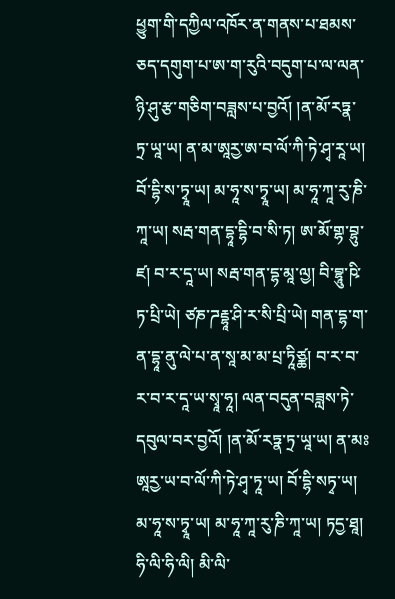ཕྱུག་གི་དཀྱིལ་འཁོར་ན་གནས་པ་ཐམས་ཅད་དགུག་པ་ཨ་ག་རུའི་བདུག་པ་ལ་ལན་ཉི་ཤུ་རྩ་གཅིག་བཟླས་པ་བྱའོ། །ན་མོ་རཏྣ་ཏྲ་ཡཱ་ཡ། ན་མ་ཨཱརྱ་ཨ་བ་ལོ་ཀི་ཏེ་ཤྭ་རཱ་ཡ། བོ་དྷི་ས་ཏྭཱ་ཡ། མ་ཧཱ་ས་ཏྭཱ་ཡ། མ་ཧཱ་ཀཱ་རུ་ཎི་ཀཱ་ཡ། སརྦ་གན་དྷཱ་དྷི་བ་སི་ཏ། ཨ་མོ་གྷ་བྷུ་ཛ། བ་ར་དཱ་ཡ། སརྦ་གན་དྷ་མཱ་ལྱ། བི་བྷཱུ་ཥི་ཏ་པྲི་ཡེ། ཙཎ་ཌརྡྷཱ་ཤི་ར་སི་པྲི་ཡེ། གན་དྷ་ག་ན་དྷཱ་ནུ་ལེ་པ་ན་སཱ་མ་མ་པྲ་ཏཱིཙྪ། བ་ར་བ་ར་བ་ར་དཱ་ཡ་སྭཱ་ཧཱ། ལན་བདུན་བཟླས་ཏེ་དབུལ་བར་བྱའོ། །ན་མོ་རཏྣ་ཏྲ་ཡཱ་ཡ། ན་མཿཨཱརྱ་ཡ་བ་ལོ་ཀི་ཏེ་ཤྭ་ཏཱ་ཡ། བོ་དྷི་སཏྭ་ཡ། མ་ཧཱ་ས་ཏྭཱ་ཡ། མ་ཧཱ་ཀཱ་རུ་ཎི་ཀཱ་ཡ། ཏདྱ་ཐཱ། ཧི་ལི་ཧི་ལི། མི་ལི་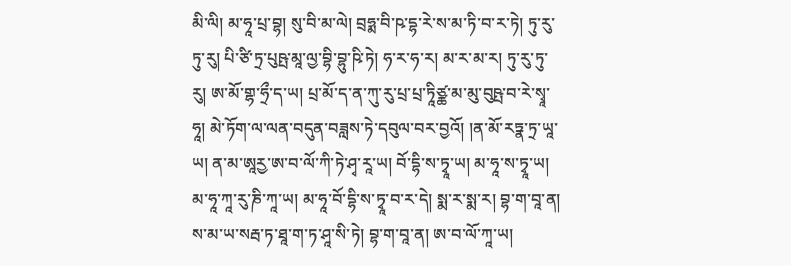མི་ལི། མ་ཧཱ་པྲ་བྷ། སུ་བི་མ་ལེ། བྲཧྨ་བི་ཥ་དྷ་རེ་ས་མ་ཏི་བ་ར་ཏེ། ཏུ་རུ་ཏུ་རུ། པི་ཙི་ཏྲ་པུཥྤ་མཱ་ལྱ་བྷི་བྷུ་ཥི་ཏེ། ཧ་ར་ཧ་ར། མ་ར་མ་ར། ཏུ་རུ་ཏུ་རུ། ཨ་མོ་གྷ་ཧྲྀ་ད་ཡ། པྲ་མོ་ད་ན་ཀུ་རུ་པྲ་པྲ་ཏཱིཙྪ་མ་མུ་བུཥྤ་བ་རེ་སྭཱ་ཧཱ། མེ་ཏོག་ལ་ལན་བདུན་བཟླས་ཏེ་དབུལ་བར་བྱའོ། །ན་མོ་རཏྣ་ཏྲ་ཡཱ་ཡ། ན་མ་ཨཱརྱ་ཨ་བ་ལོ་ཀི་ཏེ་ཤྭ་རཱ་ཡ། བོ་དྷི་ས་ཏྭཱ་ཡ། མ་ཧཱ་ས་ཏྭཱ་ཡ། མ་ཧཱ་ཀཱ་རུ་ཎི་ཀཱ་ཡ། མ་ཧཱ་བོ་དྷི་ས་ཏྭཱ་བ་ར་དེ། སྨ་ར་སྨ་ར། བྷ་ག་བཱ་ན། ས་མ་ཡ་སརྦ་ཏ་ཐཱ་ག་ཏ་ཤཱ་སི་ཏེ། བྷ་ག་བཱ་ན། ཨ་བ་ལོ་ཀཱ་ཡ།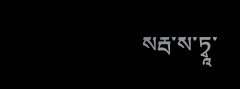སརྦ་ས་ཏྭཱ་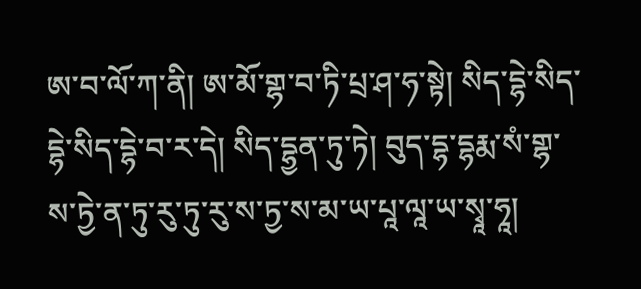ཨ་བ་ལོ་ཀ་ནི། ཨ་མོ་གྷ་བ་ཏི་པྲ་ཤ་ཧ་སྟེ། སིད་དྷེ་སིད་དྷེ་སིད་དྷེ་བ་ར་དེ། སིད་དྷྱན་ཏུ་ཏེ། བུད་དྷ་དྷརྨ་སཾ་གྷ་ས་ཏྱེ་ན་ཏུ་རུ་ཏུ་རུ་ས་ཏྱ་ས་མ་ཡ་པཱ་ལཱ་ཡ་སྭཱ་ཧཱ།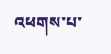འཕགས་པ་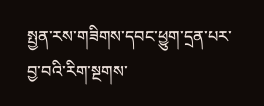སྤྱན་རས་གཟིགས་དབང་ཕྱུག་དྲན་པར་བྱ་བའི་རིག་སྔགས་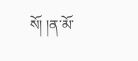སོ། །ན་མོ་